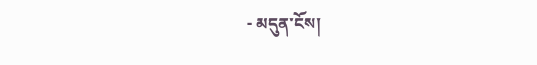- མདུན་ངོས།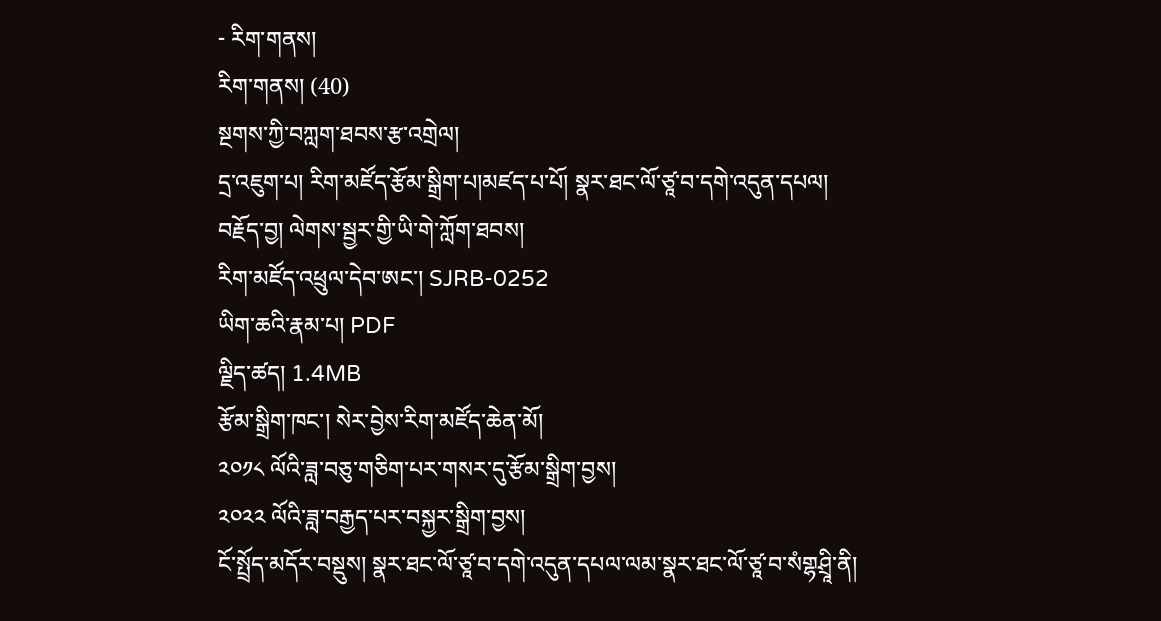- རིག་གནས།
རིག་གནས། (40)
སྔགས་ཀྱི་བཀླག་ཐབས་རྩ་འགྲེལ།
དྲ་འཇུག་པ། རིག་མཛོད་རྩོམ་སྒྲིག་པ།མཛད་པ་པོ། སྣར་ཐང་ལོ་ཙཱ་བ་དགེ་འདུན་དཔལ།
བརྗོད་བྱ། ལེགས་སྦྱར་གྱི་ཡི་གེ་ཀློག་ཐབས།
རིག་མཛོད་འཕྲུལ་དེབ་ཨང་། SJRB-0252
ཡིག་ཆའི་རྣམ་པ། PDF
ལྗིད་ཚད། 1.4MB
རྩོམ་སྒྲིག་ཁང་། སེར་བྱེས་རིག་མཛོད་ཆེན་མོ།
༢༠༡༨ ལོའི་ཟླ་བཅུ་གཅིག་པར་གསར་དུ་རྩོམ་སྒྲིག་བྱས།
༢༠༢༢ ལོའི་ཟླ་བརྒྱད་པར་བསྐྱར་སྒྲིག་བྱས།
ངོ་སྤྲོད་མདོར་བསྡུས། སྣར་ཐང་ལོ་ཙཱ་བ་དགེ་འདུན་དཔལ་ལམ་སྣར་ཐང་ལོ་ཙཱ་བ་སཾགྷཤྲཱི་ནི།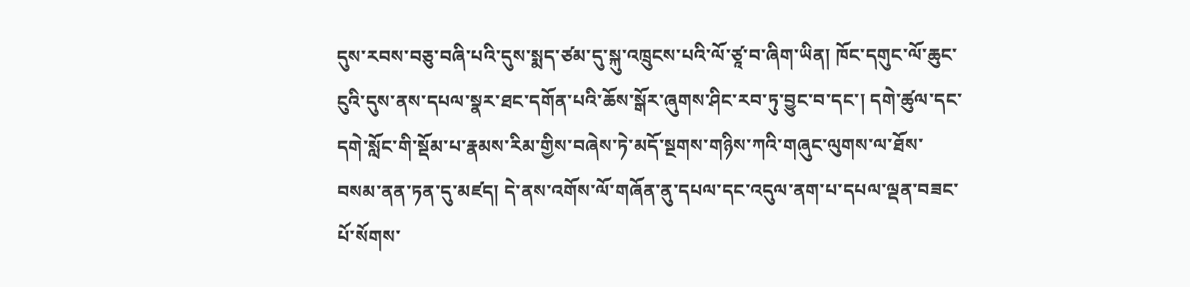དུས་རབས་བཅུ་བཞི་པའི་དུས་སྨད་ཙམ་དུ་སྐུ་འཁྲུངས་པའི་ལོ་ཙཱ་བ་ཞིག་ཡིན། ཁོང་དགུང་ལོ་ཆུང་ངུའི་དུས་ནས་དཔལ་སྣར་ཐང་དགོན་པའི་ཆོས་སྒོར་ཞུགས་ཤིང་རབ་ཏུ་བྱུང་བ་དང་། དགེ་ཚུལ་དང་དགེ་སློང་གི་སྡོམ་པ་རྣམས་རིམ་གྱིས་བཞེས་ཏེ་མདོ་སྔགས་གཉིས་ཀའི་གཞུང་ལུགས་ལ་ཐོས་བསམ་ནན་ཏན་དུ་མཛད། དེ་ནས་འགོས་ལོ་གཞོན་ནུ་དཔལ་དང་འདུལ་ནག་པ་དཔལ་ལྡན་བཟང་པོ་སོགས་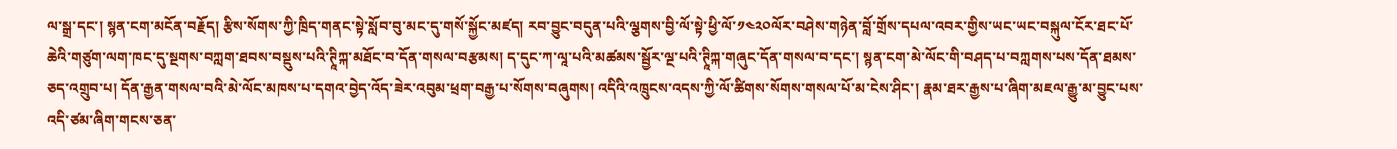ལ་སྒྲ་དང་། སྙན་ངག་མངོན་བརྗོད། རྩིས་སོགས་ཀྱི་ཁྲིད་གནང་སྟེ་སློབ་བུ་མང་དུ་གསོ་སྐྱོང་མཛད། རབ་བྱུང་བདུན་པའི་ལྕགས་བྱི་ལོ་སྟེ་ཕྱི་ལོ་༡༤༢༠ལོར་བཤེས་གཉེན་བློ་གྲོས་དཔལ་འབར་གྱིས་ཡང་ཡང་བསྐུལ་ངོར་ཐང་པོ་ཆེའི་གཙུག་ལག་ཁང་དུ་སྔགས་བཀླག་ཐབས་བསྡུས་པའི་ཊཱིཀྐ་མཐོང་བ་དོན་གསལ་བརྩམས། ད་དུང་ཀ་ལཱ་པའི་མཚམས་སྦྱོར་ལྔ་པའི་ཊཱིཀྐ་གཞུང་དོན་གསལ་བ་དང་། སྙན་ངག་མེ་ལོང་གི་བཤད་པ་བཀླགས་པས་དོན་ཐམས་ཅད་འགྲུབ་པ། དོན་རྒྱན་གསལ་བའི་མེ་ལོང་མཁས་པ་དགའ་བྱེད་འོད་ཟེར་འབུམ་ཕྲག་བརྒྱ་པ་སོགས་བཞུགས། འདིའི་འཁྲུངས་འདས་ཀྱི་ལོ་ཚིགས་སོགས་གསལ་པོ་མ་ངེས་ཤིང་། རྣམ་ཐར་རྒྱས་པ་ཞིག་མཇལ་རྒྱུ་མ་བྱུང་པས་འདི་ཙམ་ཞིག་གངས་ཅན་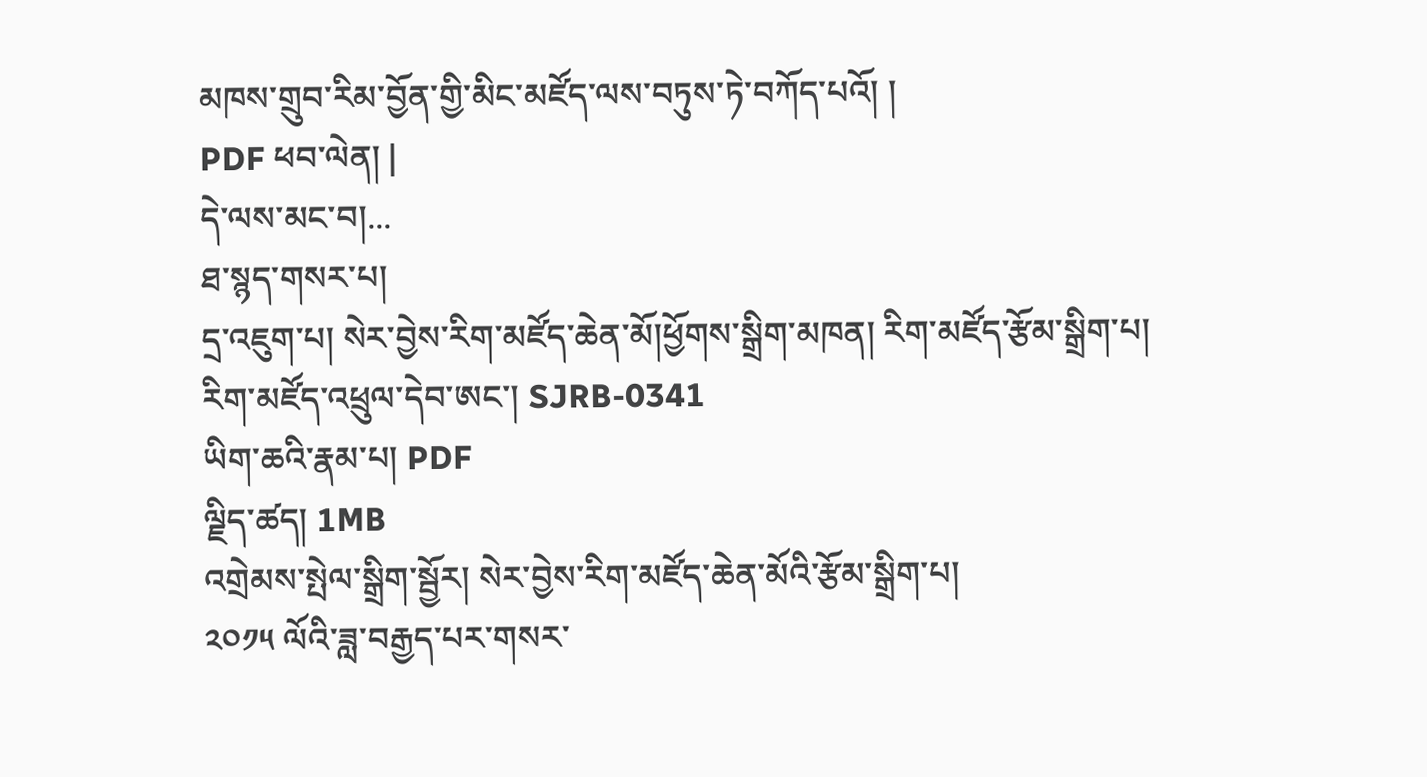མཁས་གྲུབ་རིམ་བྱོན་གྱི་མིང་མཛོད་ལས་བཏུས་ཏེ་བཀོད་པའོ། །
PDF ཕབ་ལེན། |
དེ་ལས་མང་བ།...
ཐ་སྙད་གསར་པ།
དྲ་འཇུག་པ། སེར་བྱེས་རིག་མཛོད་ཆེན་མོ།ཕྱོགས་སྒྲིག་མཁན། རིག་མཛོད་རྩོམ་སྒྲིག་པ།
རིག་མཛོད་འཕྲུལ་དེབ་ཨང་། SJRB-0341
ཡིག་ཆའི་རྣམ་པ། PDF
ལྗིད་ཚད། 1MB
འགྲེམས་སྤེལ་སྒྲིག་སྦྱོར། སེར་བྱེས་རིག་མཛོད་ཆེན་མོའི་རྩོམ་སྒྲིག་པ།
༢༠༡༥ ལོའི་ཟླ་བརྒྱད་པར་གསར་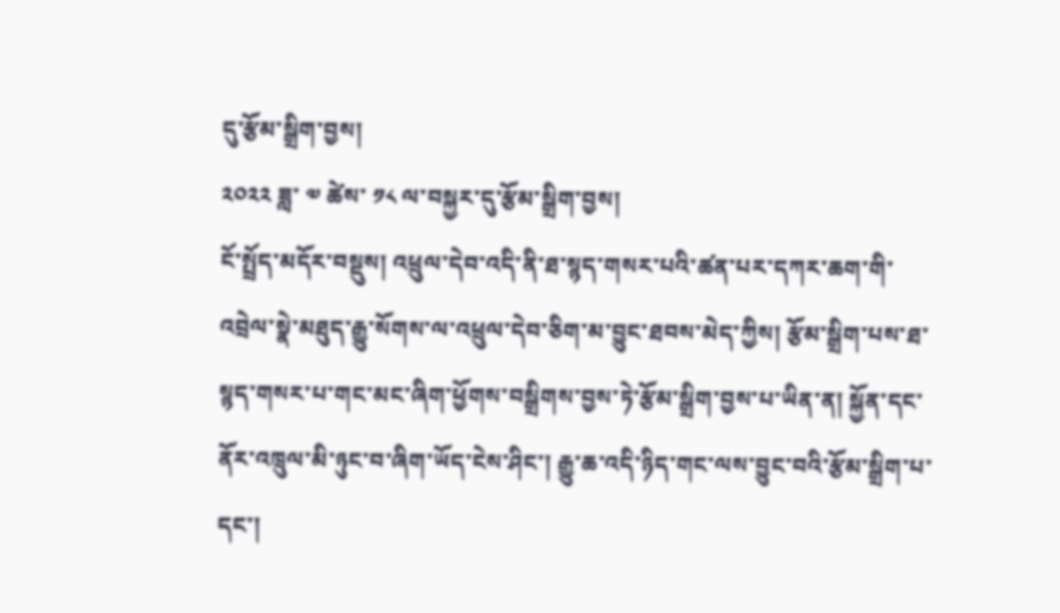དུ་རྩོམ་སྒྲིག་བྱས།
༢༠༢༢ ཟླ་ ༧ ཚེས་ ༡༨ ལ་བསྐྱར་དུ་རྩོམ་སྒྲིག་བྱས།
ངོ་སྤྲོད་མདོར་བསྡུས། འཕྲུལ་དེབ་འདི་ནི་ཐ་སྙད་གསར་པའི་ཚན་པར་དཀར་ཆག་གི་འབྲེལ་སྣེ་མཐུད་རྒྱུ་སོགས་ལ་འཕྲུལ་དེབ་ཅིག་མ་བྱུང་ཐབས་མེད་ཀྱིས། རྩོམ་སྒྲིག་པས་ཐ་སྙད་གསར་པ་གང་མང་ཞིག་ཕྱོགས་བསྒྲིགས་བྱས་ཏེ་རྩོམ་སྒྲིག་བྱས་པ་ཡིན་ན། སྐྱོན་དང་ནོར་འཁྲུལ་མི་ཉུང་བ་ཞིག་ཡོད་ངེས་ཤིང་། རྒྱུ་ཆ་འདི་ཉིད་གང་ལས་བྱུང་བའི་རྩོམ་སྒྲིག་པ་དང་།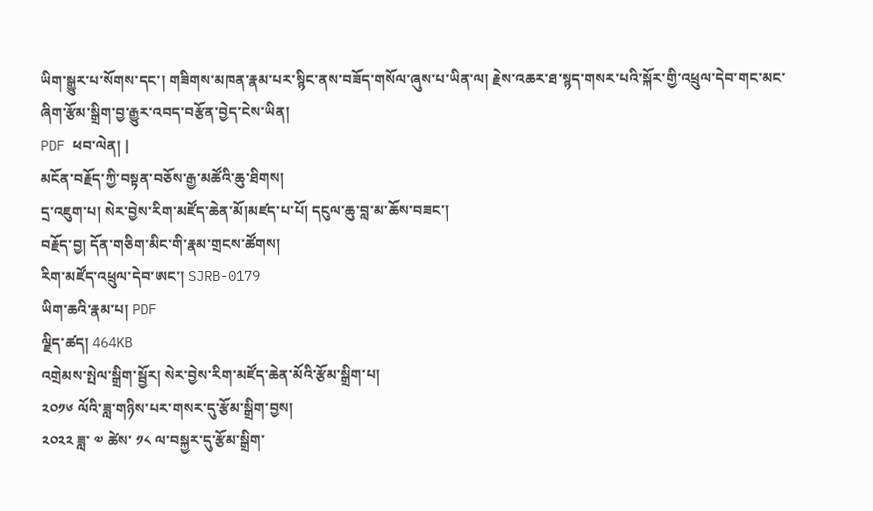ཡིག་སྒྱུར་པ་སོགས་དང་། གཟིགས་མཁན་རྣམ་པར་སྙིང་ནས་བཟོད་གསོལ་ཞུས་པ་ཡིན་ལ། རྗེས་འཆར་ཐ་སྙད་གསར་པའི་སྐོར་གྱི་འཕྲུལ་དེབ་གང་མང་ཞིག་རྩོམ་སྒྲིག་བྱ་རྒྱུར་འབད་བརྩོན་བྱེད་ངེས་ཡིན།
PDF ཕབ་ལེན། |
མངོན་བརྗོད་ཀྱི་བསྟན་བཅོས་རྒྱ་མཚོའི་ཆུ་ཐིགས།
དྲ་འཇུག་པ། སེར་བྱེས་རིག་མཛོད་ཆེན་མོ།མཛད་པ་པོ། དངུལ་ཆུ་བླ་མ་ཆོས་བཟང་།
བརྗོད་བྱ། དོན་གཅིག་མིང་གི་རྣམ་གྲངས་ཚོགས།
རིག་མཛོད་འཕྲུལ་དེབ་ཨང་། SJRB-0179
ཡིག་ཆའི་རྣམ་པ། PDF
ལྗིད་ཚད། 464KB
འགྲེམས་སྤེལ་སྒྲིག་སྦྱོར། སེར་བྱེས་རིག་མཛོད་ཆེན་མོའི་རྩོམ་སྒྲིག་པ།
༢༠༡༦ ལོའི་ཟླ་གཉིས་པར་གསར་དུ་རྩོམ་སྒྲིག་བྱས།
༢༠༢༢ ཟླ་ ༧ ཚེས་ ༡༨ ལ་བསྐྱར་དུ་རྩོམ་སྒྲིག་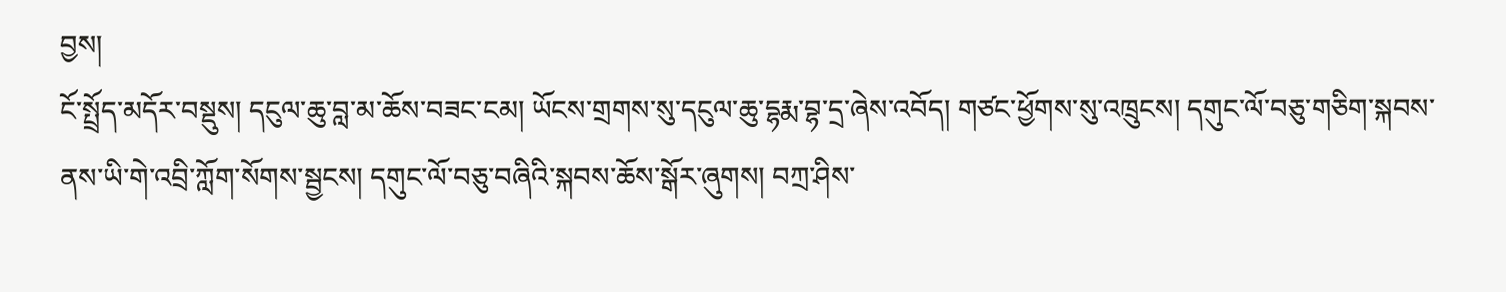བྱས།
ངོ་སྤྲོད་མདོར་བསྡུས། དངུལ་ཆུ་བླ་མ་ཆོས་བཟང་ངམ། ཡོངས་གྲགས་སུ་དངུལ་ཆུ་དྷརྨ་བྷ་དྲ་ཞེས་འབོད། གཙང་ཕྱོགས་སུ་འཁྲུངས། དགུང་ལོ་བཅུ་གཅིག་སྐབས་ནས་ཡི་གེ་འབྲི་ཀློག་སོགས་སྦྱངས། དགུང་ལོ་བཅུ་བཞིའི་སྐབས་ཆོས་སྒོར་ཞུགས། བཀྲ་ཤིས་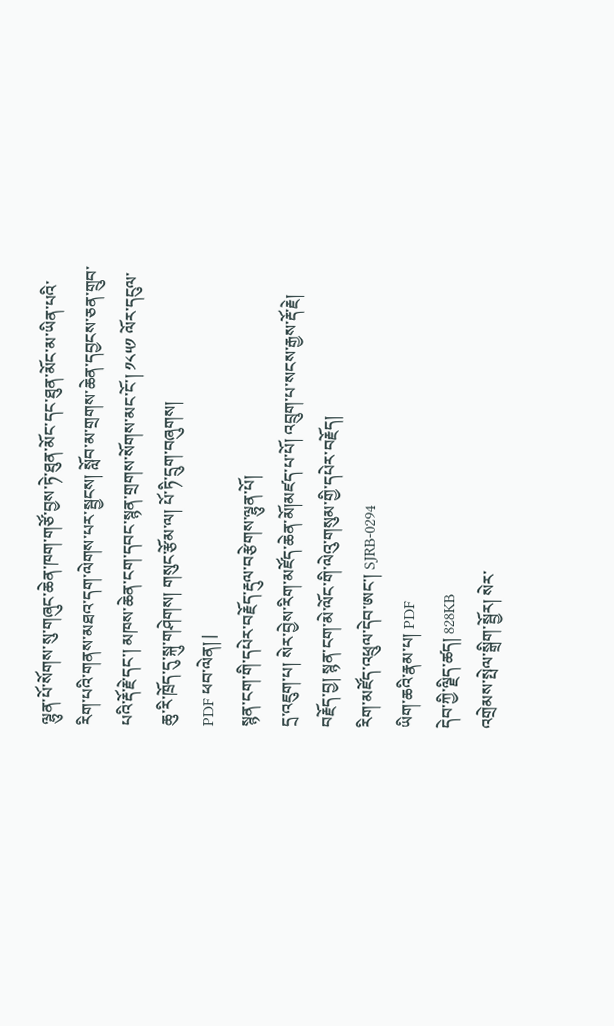ལྷུན་པོ་སོགས་སུ་གཞུང་ཆེན་ཁག་གཙོ་བྱས་ཏེ་ཐུན་མོང་དང་ཐུན་མོང་མ་ཡིན་པའི་རིག་པའི་གནས་མཐའ་དག་ལེགས་པར་སྦྱངས། སློབ་མ་གྲགས་ཆེན་དབྱངས་ཅན་གྲུབ་པའི་རྡོ་རྗེ་དང་། མཁས་ཆེན་ངག་དབང་སྙན་གྲགས་སོགས་མང་ངོ་། ༡༨༥༡ ལོར་དངུལ་ཆུ་རི་ཁྲོད་དུ་སྐུ་གཤེགས། གསུང་རྩོམ་ལ། པོ་ཏི་དྲུག་བཞུགས།
PDF ཕབ་ལེན། |
སྙན་ངག་གི་དཔེར་བརྗོད་རྡུལ་བརྩེགས་ལྷུན་པོ།
དྲ་འཇུག་པ། སེར་བྱེས་རིག་མཛོད་ཆེན་མོ།མཛད་པ་པོ། འབྲུག་པ་སངས་རྒྱས་རྡོ་རྗེ།
བརྗོད་བྱ། སྙན་ངག་མེ་ལོང་གི་ལེའུ་གསུམ་གྱི་དཔེར་བརྗོད།
རིག་མཛོད་འཕྲུལ་དེབ་ཨང་། SJRB-0294
ཡིག་ཆའི་རྣམ་པ། PDF
དེབ་ཀྱི་ལྗིད་ཚད། 828KB
འགྲེམས་སྤེལ་སྒྲིག་སྦྱོར། སེར་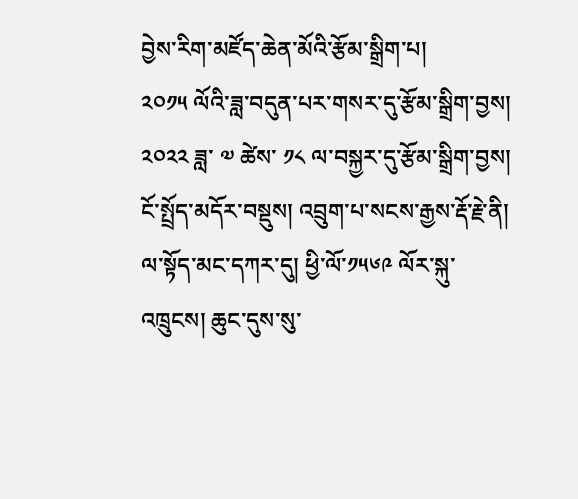བྱེས་རིག་མཛོད་ཆེན་མོའི་རྩོམ་སྒྲིག་པ།
༢༠༡༥ ལོའི་ཟླ་བདུན་པར་གསར་དུ་རྩོམ་སྒྲིག་བྱས།
༢༠༢༢ ཟླ་ ༧ ཚེས་ ༡༨ ལ་བསྐྱར་དུ་རྩོམ་སྒྲིག་བྱས།
ངོ་སྤྲོད་མདོར་བསྡུས། འབྲུག་པ་སངས་རྒྱས་རྡོ་རྗེ་ནི། ལ་སྟོད་མང་དཀར་དུ། ཕྱི་ལོ་༡༥༦༩ ལོར་སྐུ་འཁྲུངས། ཆུང་དུས་སུ་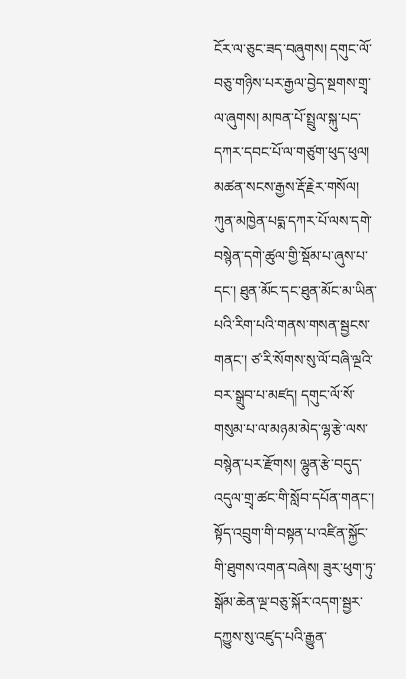ངོར་ལ་ཅུང་ཟད་བཞུགས། དགུང་ལོ་བཅུ་གཉིས་པར་རྒྱལ་བྱེད་སྔགས་གྲྭ་ལ་ཞུགས། མཁན་པོ་སྤྲུལ་སྐུ་པད་དཀར་དབང་པོ་ལ་གཙུག་ཕུད་ཕུལ། མཚན་སངས་རྒྱས་རྡོ་རྗེར་གསོལ། ཀུན་མཁྱེན་པདྨ་དཀར་པོ་ལས་དགེ་བསྙེན་དགེ་ཚུལ་གྱི་སྡོམ་པ་ཞུས་པ་དང་། ཐུན་མོང་དང་ཐུན་མོང་མ་ཡིན་པའི་རིག་པའི་གནས་གསན་སྦྱངས་གནང་། ཙ་རི་སོགས་སུ་ལོ་བཞི་ལྔའི་བར་སྒྲུབ་པ་མཛད། དགུང་ལོ་སོ་གསུམ་པ་ལ་མཉམ་མེད་ལྷ་རྩེ་ལས་བསྙེན་པར་རྫོགས། ལྷུན་རྩེ་བདུད་འདུལ་གྲྭ་ཚང་གི་སློབ་དཔོན་གནང་། སྟོད་འབྲུག་གི་བསྟན་པ་འཛིན་སྐྱོང་གི་ཐུགས་འགན་བཞེས། ཟུར་ཕུག་ཏུ་སྒོམ་ཆེན་ལྔ་བཅུ་སྐོར་འདག་སྦྱར་དཀྱུས་སུ་འཛུད་པའི་རྒྱུན་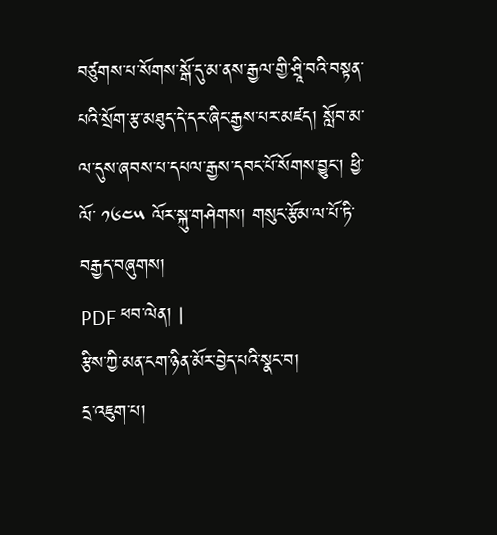བཙུགས་པ་སོགས་སྒོ་དུ་མ་ནས་རྒྱལ་གྱི་ཤྲཱི་བའི་བསྟན་པའི་སྲོག་རྩ་མཐུད་དེ་དར་ཞིང་རྒྱས་པར་མཛད། སློབ་མ་ལ་དུས་ཞབས་པ་དཔལ་རྒྱས་དབང་པོ་སོགས་བྱུང་། ཕྱི་ལོ་ ༡༦༤༥ ལོར་སྐུ་གཤེགས། གསུང་རྩོམ་ལ་པོ་ཏི་བརྒྱད་བཞུགས།
PDF ཕབ་ལེན། |
རྩིས་ཀྱི་མན་ངག་ཉིན་མོར་བྱེད་པའི་སྣང་བ།
དྲ་འཇུག་པ།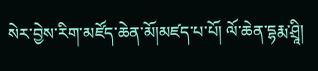སེར་བྱེས་རིག་མཛོད་ཆེན་མོ།མཛད་པ་པོ། ལོ་ཆེན་དྷརྨ་ཤྲཱི།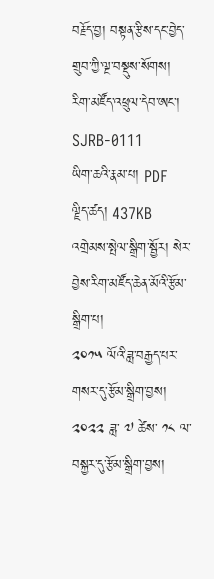བརྗོད་བྱ། བསྟན་རྩིས་དང་བྱེད་གྲུབ་ཀྱི་ལྔ་བསྡུས་སོགས།
རིག་མཛོད་འཕྲུལ་དེབ་ཨང་། SJRB-0111
ཡིག་ཆའི་རྣམ་པ། PDF
ལྗིད་ཚད། 437KB
འགྲེམས་སྤེལ་སྒྲིག་སྦྱོར། སེར་བྱེས་རིག་མཛོད་ཆེན་མོའི་རྩོམ་སྒྲིག་པ།
༢༠༡༥ ལོའི་ཟླ་བརྒྱད་པར་གསར་དུ་རྩོམ་སྒྲིག་བྱས།
༢༠༢༢ ཟླ་ ༧ ཚེས་ ༡༨ ལ་བསྐྱར་དུ་རྩོམ་སྒྲིག་བྱས།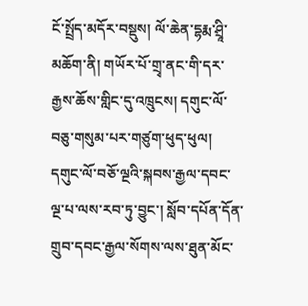ངོ་སྤྲོད་མདོར་བསྡུས། ལོ་ཆེན་དྷརྨ་ཤྲཱི་མཆོག་ནི། གཡོར་པོ་གྲྭ་ནང་གི་དར་རྒྱས་ཆོས་གླིང་དུ་འཁྲུངས། དགུང་ལོ་བཅུ་གསུམ་པར་གཙུག་ཕུད་ཕུལ། དགུང་ལོ་བཅོ་ལྔའི་སྐབས་རྒྱལ་དབང་ལྔ་པ་ལས་རབ་ཏུ་བྱུང་། སློབ་དཔོན་དོན་གྲུབ་དབང་རྒྱལ་སོགས་ལས་ཐུན་མོང་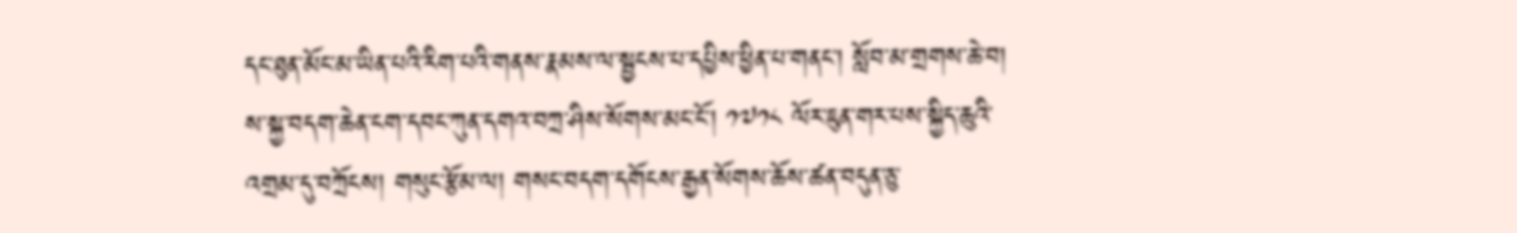དང་ཐུན་མོང་མ་ཡིན་པའི་རིག་པའི་གནས་རྣམས་ལ་སྦྱངས་པ་དཔྱིས་ཕྱིན་པ་གནང་། སློབ་མ་གྲགས་ཆེ་བ། ས་སྐྱ་བདག་ཆེན་ངག་དབང་ཀུན་དགའ་བཀྲ་ཤིས་སོགས་མང་ངོ་། ༡༧༡༨ ལོར་ཇུན་གར་པས་སྐྱིད་ཆུའི་འགྲམ་དུ་བཀྲོངས། གསུང་རྩོམ་ལ། གསང་བདག་དགོངས་རྒྱན་སོགས་ཆོས་ཚན་བདུན་ཅུ་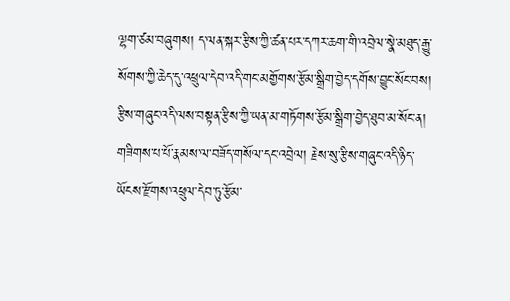ལྷག་ཙམ་བཞུགས། ད་ལན་སྐར་རྩིས་ཀྱི་ཚན་པར་དཀར་ཆག་གི་འབྲེལ་སྣེ་མཐུད་རྒྱུ་སོགས་ཀྱི་ཆེད་དུ་འཕྲུལ་དེབ་འདི་གང་མགྱོགས་རྩོམ་སྒྲིག་བྱེད་དགོས་བྱུང་སོང་བས། རྩིས་གཞུང་འདི་ལས་བསྟན་རྩིས་ཀྱི་ཡན་མ་གཏོགས་རྩོམ་སྒྲིག་བྱེད་ཐུབ་མ་སོང་ན། གཟིགས་པ་པོ་རྣམས་ལ་བཟོད་གསོལ་དང་འབྲེལ། རྗེས་སུ་རྩིས་གཞུང་འདི་ཉིད་ཡོངས་རྫོགས་འཕྲུལ་དེབ་ཏུ་རྩོམ་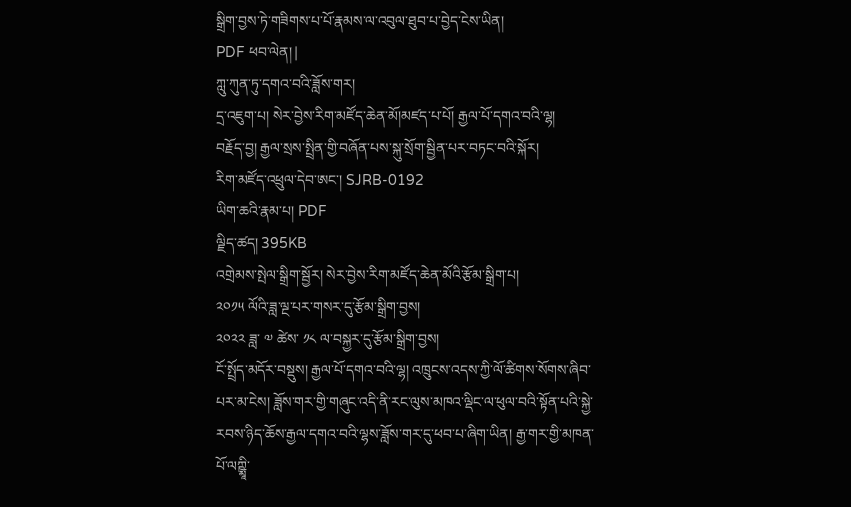སྒྲིག་བྱས་ཏེ་གཟིགས་པ་པོ་རྣམས་ལ་འབུལ་ཐུབ་པ་བྱེད་ངེས་ཡིན།
PDF ཕབ་ལེན། |
ཀླུ་ཀུན་ཏུ་དགའ་བའི་ཟློས་གར།
དྲ་འཇུག་པ། སེར་བྱེས་རིག་མཛོད་ཆེན་མོ།མཛད་པ་པོ། རྒྱལ་པོ་དགའ་བའི་ལྷ།
བརྗོད་བྱ། རྒྱལ་སྲས་སྤྲིན་གྱི་བཞོན་པས་སྐུ་སྲོག་སྦྱིན་པར་བཏང་བའི་སྐོར།
རིག་མཛོད་འཕྲུལ་དེབ་ཨང་། SJRB-0192
ཡིག་ཆའི་རྣམ་པ། PDF
ལྗིད་ཚད། 395KB
འགྲེམས་སྤེལ་སྒྲིག་སྦྱོར། སེར་བྱེས་རིག་མཛོད་ཆེན་མོའི་རྩོམ་སྒྲིག་པ།
༢༠༡༥ ལོའི་ཟླ་ལྔ་པར་གསར་དུ་རྩོམ་སྒྲིག་བྱས།
༢༠༢༢ ཟླ་ ༧ ཚེས་ ༡༨ ལ་བསྐྱར་དུ་རྩོམ་སྒྲིག་བྱས།
ངོ་སྤྲོད་མདོར་བསྡུས། རྒྱལ་པོ་དགའ་བའི་ལྷ། འཁྲུངས་འདས་ཀྱི་ལོ་ཚིགས་སོགས་ཞིབ་པར་མ་ངེས། ཟློས་གར་གྱི་གཞུང་འདི་ནི་རང་ལུས་མཁའ་ལྡིང་ལ་ཕུལ་བའི་སྟོན་པའི་སྐྱེ་རབས་ཉིད་ཆོས་རྒྱལ་དགའ་བའི་ལྷས་ཟློས་གར་དུ་ཕབ་པ་ཞིག་ཡིན། རྒྱ་གར་གྱི་མཁན་པོ་ལཀྵྨཱི་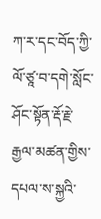ཀ་ར་དང་བོད་ཀྱི་ལོ་ཙཱ་བ་དགེ་སློང་ཤོང་སྟོན་རྡོ་རྗེ་རྒྱལ་མཚན་གྱིས་དཔལ་ས་སྐྱའི་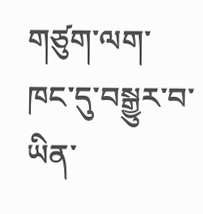གཙུག་ལག་ཁང་དུ་བསྒྱུར་བ་ཡིན་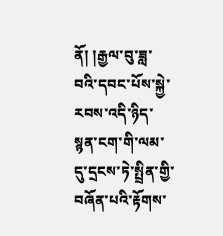ནོ། །རྒྱལ་བུ་ཟླ་བའི་དབང་པོས་སྐྱེ་རབས་འདི་ཉིད་སྙན་ངག་གི་ལམ་དུ་དྲངས་ཏེ་སྤྲིན་གྱི་བཞོན་པའི་རྟོགས་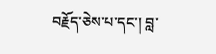བརྗོད་ཅེས་པ་དང་། བླ་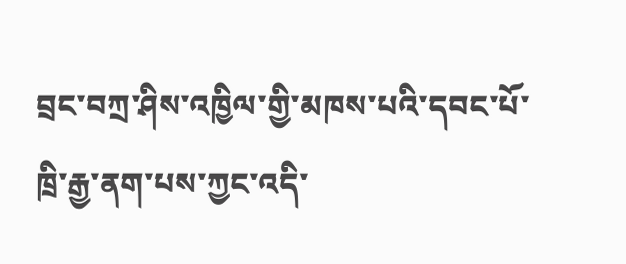བྲང་བཀྲ་ཤིས་འཁྱིལ་གྱི་མཁས་པའི་དབང་པོ་ཁྲི་རྒྱ་ནག་པས་ཀྱང་འདི་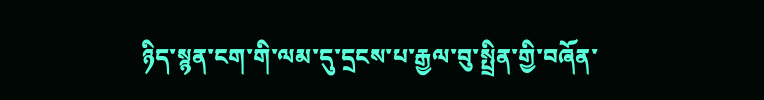ཉིད་སྙན་ངག་གི་ལམ་དུ་དྲངས་པ་རྒྱལ་བུ་སྤྲིན་གྱི་བཞོན་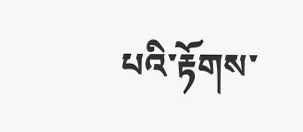པའི་རྟོགས་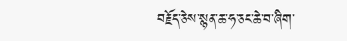བརྗོད་ཅེས་སྙན་ཆ་ཧ་ཅང་ཆེ་བ་ཞིག་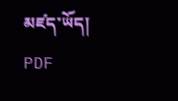མཛད་ཡོད།
PDF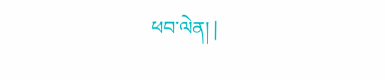ཕབ་ལེན། |